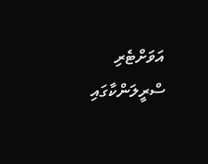އަވަށްޓެރި ސްރީލަންކާގައި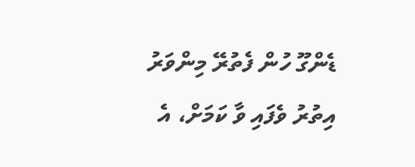ޑެންގޫ ހުން ފެތުރޭ މިންވަރު އިތުރު ވެފައި ވާ ކަމަށް، އެ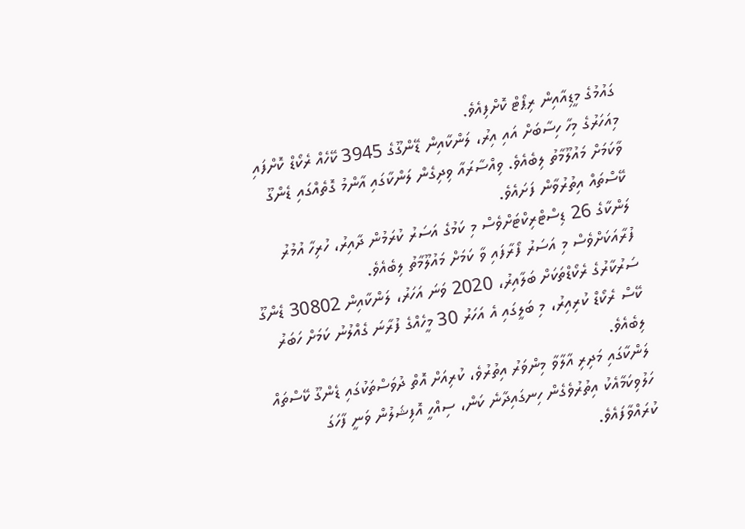ގައުމުގެ މީޑިއާއިން ރިޕޯޓް ކޮށްފިއެވެ.
މިއަހަރުގެ މިހާ ހިސާބަށް އައި އިރު، ލަންކާއިން ޑޭންގޫގެ 3945 ކޭހެއް ރެކޯޑް ކޮށްފައި ވާކަމަށް މައުލޫމާތު ލިބެއެވެ. ވިއްސާރައާ ވިދިގެން ލަންކާގައި އާންމު ގޮތެއްގައި ޑެންގޫ ކޭސްތައް އިތުރުވާން ފަށައެވެ.
ލަންކާގެ 26 ޑިސްޓްރިކްޓަށްވެސް މި ކަމުގެ އަސަރު ކުރަމުން ދާއިރު، ހުރިހާ އުމުރު ފުރާއަކަށްވެސް މި އަސަރު ފޯރާފައި ވާ ކަމަށް މައުލޫމާތު ލިބެއެވެ.
ސަރުކާރުގެ ރެކޯޑްތަކަށް ބަލާއިރު، 2020 ވަނަ އަހަރު، ލަންކާއިން 30802 ޑެންގޫ ކޭސް ރެކޯޑް ކުރިއިރު، މި ބަލީގައި އެ އަހަރު 30 މީހެއްގެ ފުރާނަ ގެއްލުނު ކަމަށް ހަބަރު ލިބެއެވެ.
ލަންކާގައި މަދިރި އާލާވާ މިންވަރު އިތުރުވެ، ކުރިއަށް އޮތް ދުވަސްތަކުގައި ޑެންގޫ ކޭސްތައް ހަލުވިކަމާއެކު އިތުރުވެގެން ހިނގައިދާނެ ކަން، ސިއްހީ އޮފިޝަލުން ވަނީ ފާހަގަ ކުރައްވާފައެވެ.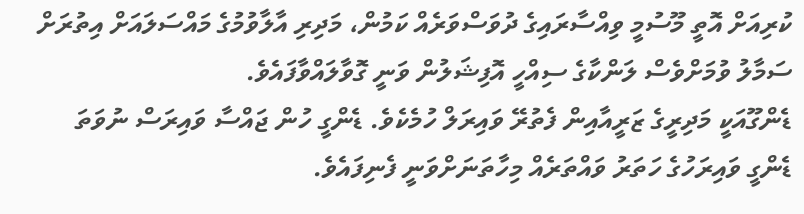ކުރިއަށް އޮތީ މޫސުމީ ވިއްސާރައިގެ ދުވަސްވަރެއް ކަމުން، މަދިރި އާލާވުމުގެ މައްސަލައަށް އިތުރަށް ސަމާލު ވުމަށްވެސް ލަންކާގެ ސިއްހީ އޮފިޝަލުން ވަނީ ގޮވާލައްވާފައެވެ.
ޑެންގޫއަކީ މަދިރީގެ ޒަރީއާއިން ފެތުރޭ ވައިރަލް ހުމެކެވެ. ޑެންގީ ހުން ޖައްސާ ވައިރަސް ނުވަތަ ޑެންގީ ވައިރަހުގެ ހަތަރު ވައްތަރެއް މިހާތަނަށްވަނީ ފެނިފައެވެ.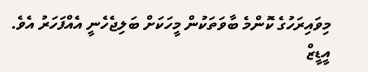މިވައިރަހުގެ ކޮންމެ ބާވަތަކުން މީހަކަށް ބަލިޖެހެނީ އެއްފަހަރު އެވެ.
އީޑީޒް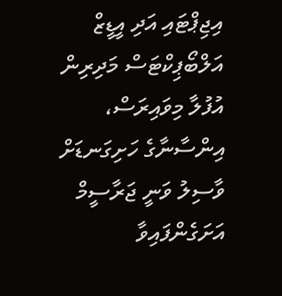އިޖިޕްޓައި އަދި އީޑީޒް އަލްބޯޕިކްޓަސް މަދިރިން އުފުލާ މިވައިރަސް، އިންސާނާގެ ހަށިގަނޑަށް ވާސިލު ވަނީ ޖަރާސީމް އަށަގެންފައިވާ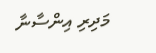މަދިރި އިންސާނާ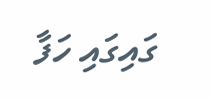ގައިގައި ހަފާ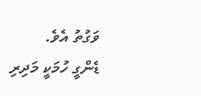ވަގުތު އެވެ.
ޑެންގީ ހުމަކީ މަދިރި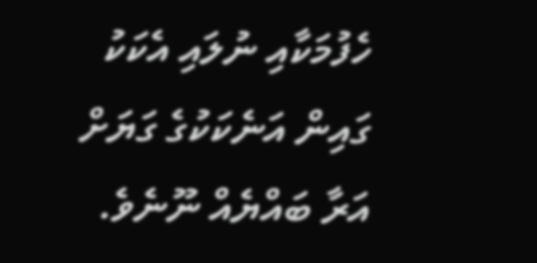ހެފުމަކާއި ނުލައި އެކަކު ގައިން އަނެކަކުގެ ގަޔަށް އަރާ ބައްޔެއް ނޫނެވެ.